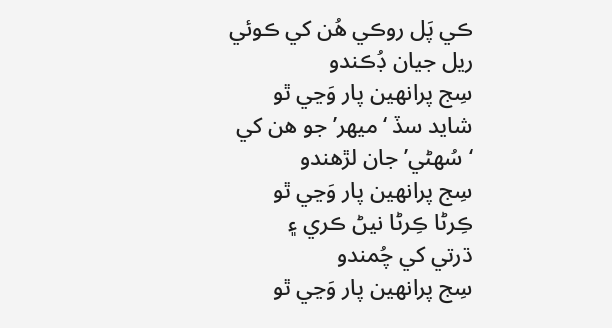ڪي پَل روڪي هُن کي ڪوئي
ريل جيان ڊُڪندو
سِج پرانهين پار وَڃي ٿو
شايد سڏ ‘ميهر’ جو هن کي
‘سُهڻي’ جان لڙهندو
سِج پرانهين پار وَڃي ٿو
ڪِرڻا ڪِرڻا نيڻ ڪري ۽
ڌرتي کي چُمندو
سِج پرانهين پار وَڃي ٿو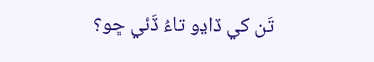تَن کي ڏاڍو تاءُ ڏَئي ڇو؟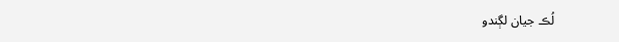لُڪ جيان لڳندو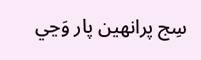سِج پرانهين پار وَڃي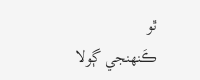ٿو
ڪَنهنجي ڳولا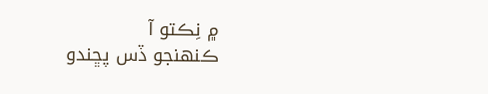۾ نِڪتو آ
ڪنهنجو ڏس پڇندو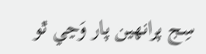سِج پرانهين پار وَڃي ٿو